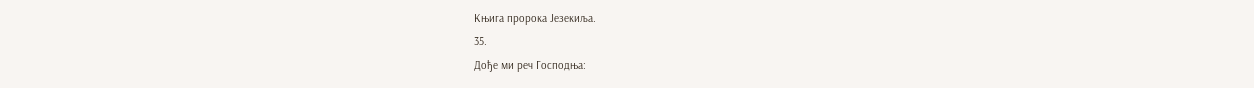Књига пророка Језекиља.
35.
Дође ми реч Господња: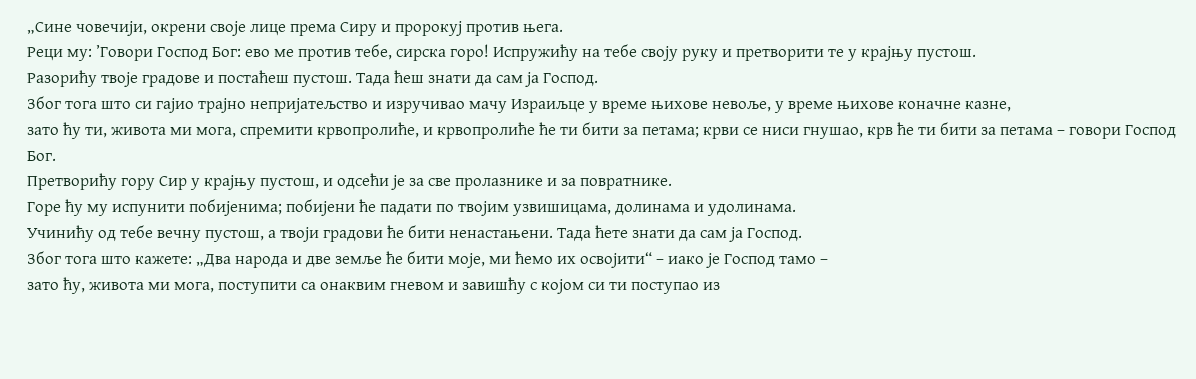„Сине човечији, окрени своје лице према Сиру и пророкуј против њега.
Реци му: ’Говори Господ Бог: ево ме против тебе, сирска горо! Испружићу на тебе своју руку и претворити те у крајњу пустош.
Разорићу твоје градове и постаћеш пустош. Тада ћеш знати да сам ја Господ.
Због тога што си гајио трајно непријатељство и изручивао мачу Израиљце у време њихове невоље, у време њихове коначне казне,
зато ћу ти, живота ми мога, спремити крвопролиће, и крвопролиће ће ти бити за петама; крви се ниси гнушао, крв ће ти бити за петама – говори Господ Бог.
Претворићу гору Сир у крајњу пустош, и одсећи је за све пролазнике и за повратнике.
Горе ћу му испунити побијенима; побијени ће падати по твојим узвишицама, долинама и удолинама.
Учинићу од тебе вечну пустош, а твоји градови ће бити ненастањени. Тада ћете знати да сам ја Господ.
Због тога што кажете: „Два народа и две земље ће бити моје, ми ћемо их освојити“ – иако је Господ тамо –
зато ћу, живота ми мога, поступити са онаквим гневом и завишћу с којом си ти поступао из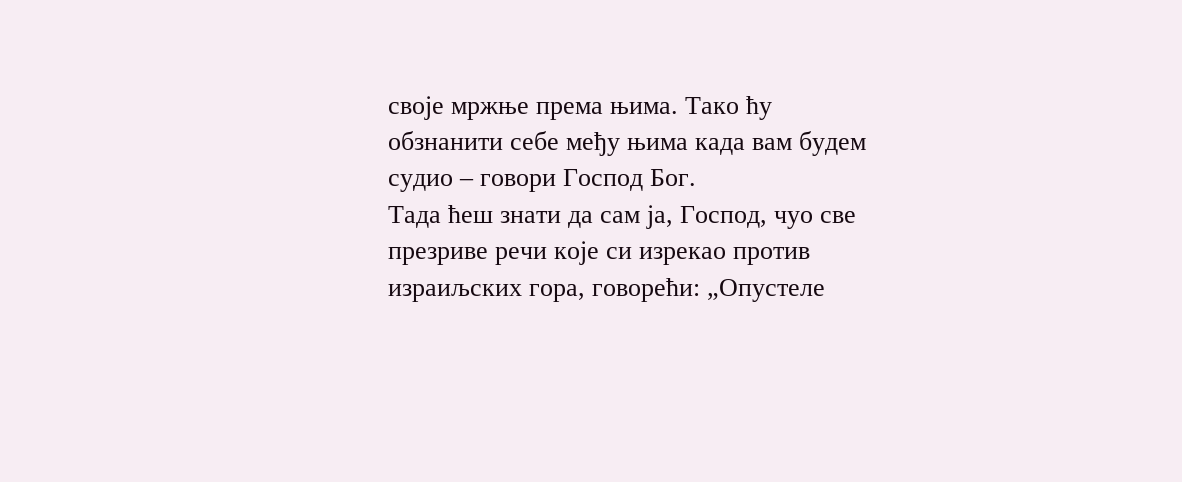своје мржње према њима. Тако ћу обзнанити себе међу њима када вам будем судио – говори Господ Бог.
Тада ћеш знати да сам ја, Господ, чуо све презриве речи које си изрекао против израиљских гора, говорећи: „Опустеле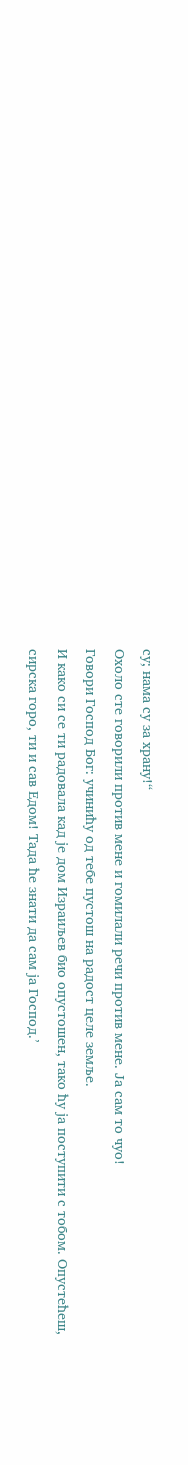су; нама су за храну!“
Охоло сте говорили против мене и гомилали речи против мене. Ја сам то чуо!
Говори Господ Бог: учинићу од тебе пустош на радост целе земље.
И како си се ти радовала кад је дом Израиљев био опустошен, тако ћу ја поступити с тобом. Опустећеш, сирска горо, ти и сав Едом! Тада ће знати да сам ја Господ.’